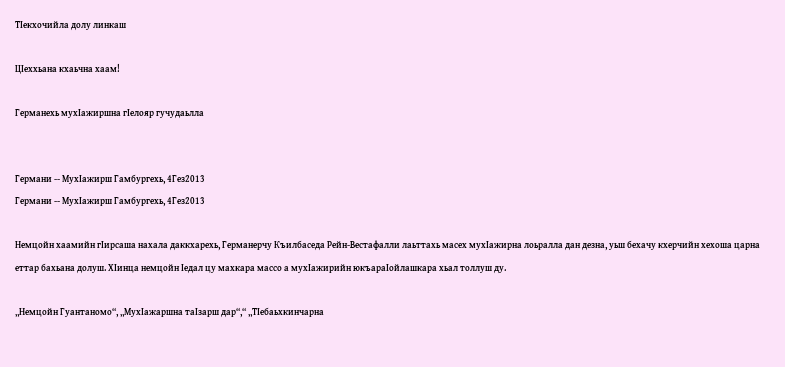ТIекхочийла долу линкаш

ЦIеххьана кхаьчна хаам!

Германехь мухIажиршна гIелояр гучудаьлла


Германи -- МухIажирш Гамбургехь, 4Гез2013
Германи -- МухIажирш Гамбургехь, 4Гез2013

Немцойн хаамийн гIирсаша нахала даккхарехь, Германерчу Къилбаседа Рейн-Вестафалли лаьттахь масех мухIажирна лоьралла дан дезна, уьш бехачу кхерчийн хехоша царна еттар бахьана долуш. ХIинца немцойн Iедал цу махкара массо а мухIажирийн юкъараIойлашкара хьал толлуш ду.

„Немцойн Гуантаномо“, „МухIажаршна таIзарш дар“,“ „ТIебаьхкинчарна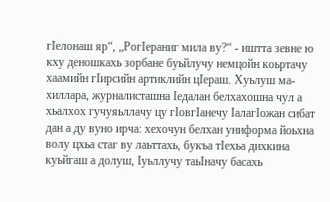гIелонаш яр“, „РогIераниг мила ву?“ - иштта зевне ю кху деношкахь зорбане буьйлучу немцойн коьртачу хаамийн гIирсийн артиклийн цIераш. Хуьлуш ма-хиллара, журналисташна Iедалан белхахошна чул а хьалхох гучуяьллачу цу гIовгIанечу IалагIожан сибат дан а ду вуно ирча: хехочун белхан униформа йоьхна волу цхьа стаг ву лаьттахь, букъа тIехьа дихкина куьйгаш а долуш, Iуьллучу таьIначу басахь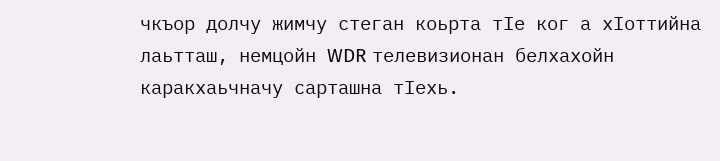чкъор долчу жимчу стеган коьрта тIе ког а хIоттийна лаьтташ, немцойн WDR телевизионан белхахойн каракхаьчначу сарташна тIехь.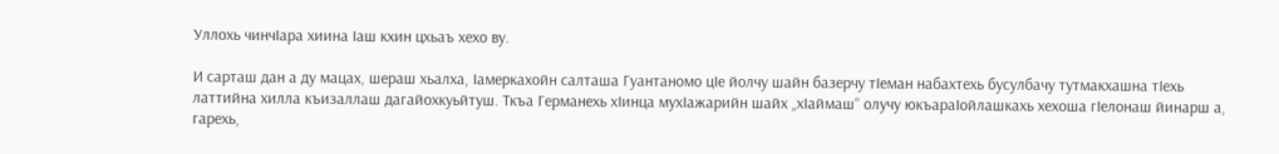Уллохь чинчIара хиина Iаш кхин цхьаъ хехо ву.

И сарташ дан а ду мацах, шераш хьалха, Iамеркахойн салташа Гуантаномо цIе йолчу шайн базерчу тIеман набахтехь бусулбачу тутмакхашна тIехь латтийна хилла къизаллаш дагайохкуьйтуш. Ткъа Германехь хIинца мухIажарийн шайх „хIаймаш“ олучу юкъараIойлашкахь хехоша гIелонаш йинарш а, гарехь,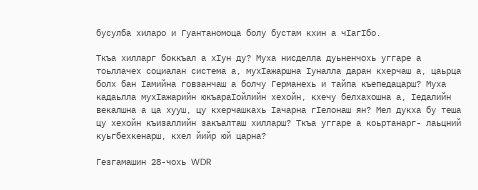бусулба хиларо и Гуантаномоца болу бустам кхин а чIагIбо.

Ткъа хилларг боккъал а хIун ду? Муха нисделла дуьненчохь уггаре а тоьллачех социалан система а, мухIажаршна Iуналла даран кхерчаш а, цаьрца болх бан Iамийна говзанчаш а болчу Германехь и тайпа къепедацарш? Муха кадаьлла мухIажарийн юкъараIойлийн хехойн, кхечу белхахошна а, Iедалийн векалшна а ца хууш, цу кхерчашкахь Iачарна гIелонаш ян? Мел дукха бу теша цу хехойн къизаллийн закъалташ хилларш? Ткъа уггаре а коьртанарг- лаьцний куьгбехкенарш, кхел йийр юй царна?

Гезгамашин 28-чохь WDR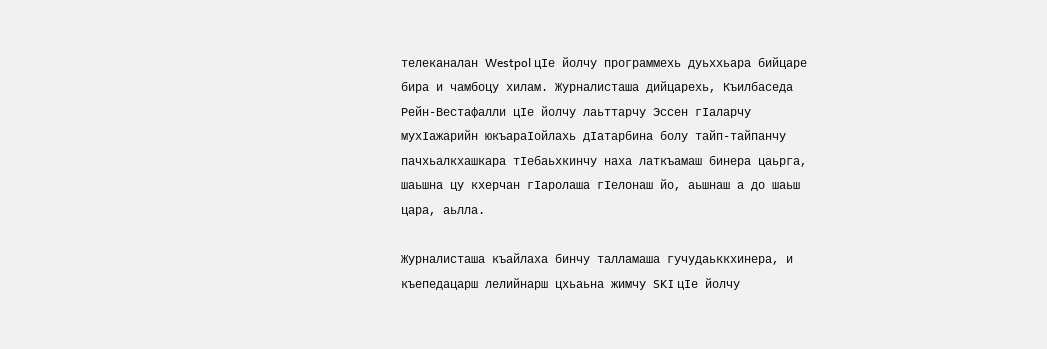телеканалан Westpol цIе йолчу программехь дуьххьара бийцаре бира и чамбоцу хилам. Журналисташа дийцарехь, Къилбаседа Рейн-Вестафалли цIе йолчу лаьттарчу Эссен гIаларчу мухIажарийн юкъараIойлахь дIатарбина болу тайп-тайпанчу пачхьалкхашкара тIебаьхкинчу наха латкъамаш бинера цаьрга, шаьшна цу кхерчан гIаролаша гIелонаш йо, аьшнаш а до шаьш цара, аьлла.

Журналисташа къайлаха бинчу талламаша гучудаьккхинера, и къепедацарш лелийнарш цхьаьна жимчу SKI цIе йолчу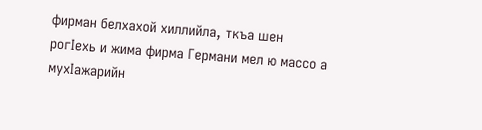фирман белхахой хиллийла, ткъа шен рогIехь и жима фирма Германи мел ю массо а мухIажарийн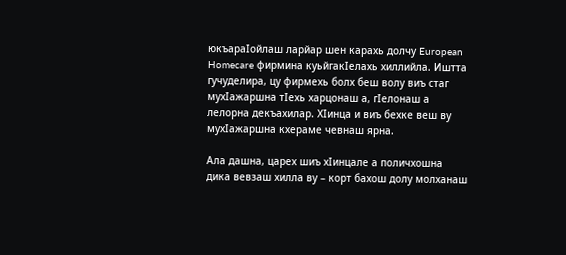юкъараIойлаш ларйар шен карахь долчу European Homecare фирмина куьйгакIелахь хиллийла. Иштта гучуделира, цу фирмехь болх беш волу виъ стаг мухIажаршна тIехь харцонаш а, гIелонаш а лелорна декъахилар. ХIинца и виъ бехке веш ву мухIажаршна кхераме чевнаш ярна.

Ала дашна, царех шиъ хIинцале а поличхошна дика вевзаш хилла ву – корт бахош долу молханаш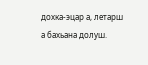дохка-эцар а, летарш а бахьана долуш.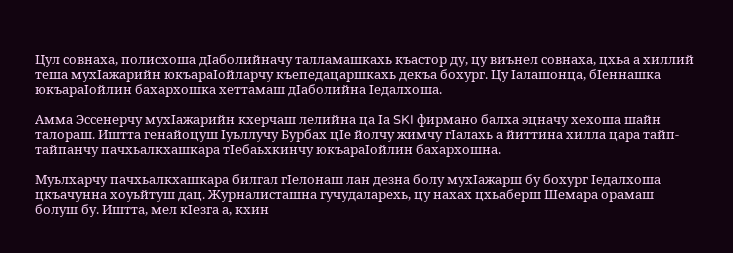Цул совнаха, полисхоша дIаболийначу талламашкахь къастор ду, цу виънел совнаха, цхьа а хиллий теша мухIажарийн юкъараIойларчу къепедацаршкахь декъа бохург. Цу Iалашонца, бIеннашка юкъараIойлин бахархошка хеттамаш дIаболийна Iедалхоша.

Амма Эссенерчу мухIажарийн кхерчаш лелийна ца Iа SKI фирмано балха эцначу хехоша шайн талораш. Иштта генайоцуш Iуьллучу Бурбах цIе йолчу жимчу гIалахь а йиттина хилла цара тайп-тайпанчу пачхьалкхашкара тIебаьхкинчу юкъараIойлин бахархошна.

Муьлхарчу пачхьалкхашкара билгал гIелонаш лан дезна болу мухIажарш бу бохург Iедалхоша цкъачунна хоуьйтуш дац. Журналисташна гучудаларехь, цу нахах цхьаберш Шемара орамаш болуш бу. Иштта, мел кIезга а, кхин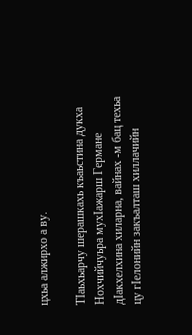цхьа алжирхо а ву.

ТIаьхьарчу шерашкахь къаьстина дукха Нохчийчуьра мухIажарш Германе дIакхелхина хиларна, вайнах -м бац техьа цу гIелонийн закъалташ хиллачийн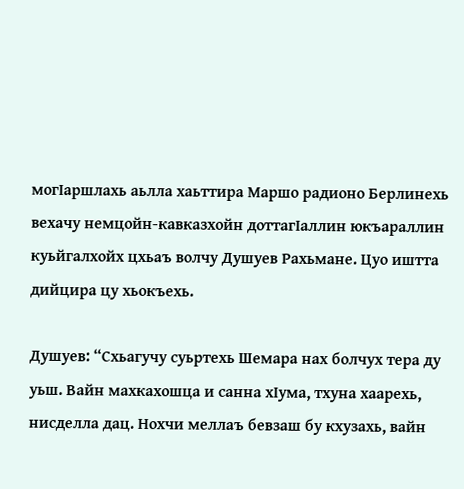могIаршлахь аьлла хаьттира Маршо радионо Берлинехь вехачу немцойн-кавказхойн доттагIаллин юкъараллин куьйгалхойх цхьаъ волчу Душуев Рахьмане. Цуо иштта дийцира цу хьокъехь.

Душуев: “Схьагучу суьртехь Шемара нах болчух тера ду уьш. Вайн махкахошца и санна хIума, тхуна хаарехь, нисделла дац. Нохчи меллаъ бевзаш бу кхузахь, вайн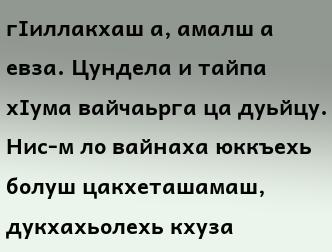гIиллакхаш а, амалш а евза. Цундела и тайпа хIума вайчаьрга ца дуьйцу. Нис-м ло вайнаха юккъехь болуш цакхеташамаш, дукхахьолехь кхуза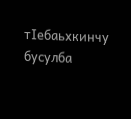тIебаьхкинчу бусулба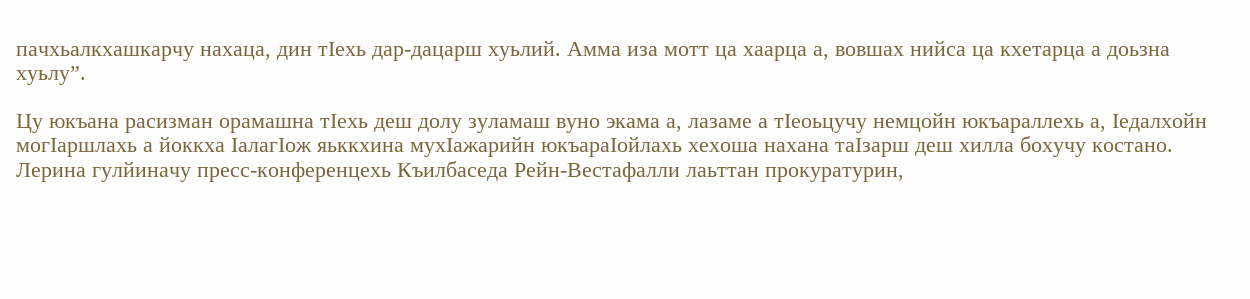пачхьалкхашкарчу нахаца, дин тIехь дар-дацарш хуьлий. Амма иза мотт ца хаарца а, вовшах нийса ца кхетарца а доьзна хуьлу”.

Цу юкъана расизман орамашна тIехь деш долу зуламаш вуно экама а, лазаме а тIеоьцучу немцойн юкъараллехь а, Iедалхойн могIаршлахь а йоккха IалагIож яьккхина мухIажарийн юкъараIойлахь хехоша нахана таIзарш деш хилла бохучу костано. Лерина гулйиначу пресс-конференцехь Къилбаседа Рейн-Вестафалли лаьттан прокуратурин,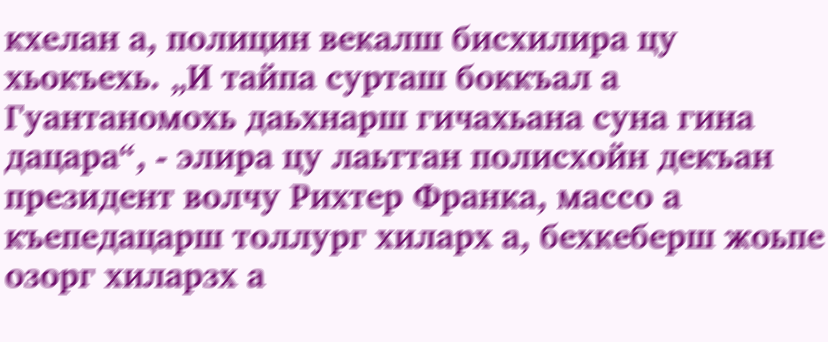кхелан а, полицин векалш бисхилира цу хьокъехь. „И тайпа сурташ боккъал а Гуантаномохь даьхнарш гичахьана суна гина дацара“, - элира цу лаьттан полисхойн декъан президент волчу Рихтер Франка, массо а къепедацарш толлург хиларх а, бехкеберш жоьпе озорг хиларзх а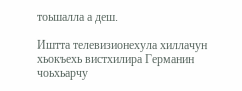тоьшалла а деш.

Иштта телевизионехула хиллачун хьокъехь вистхилира Германин чоьхьарчу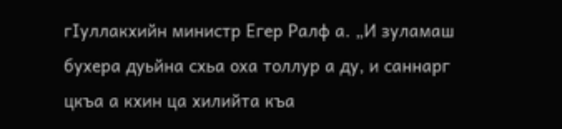гIуллакхийн министр Егер Ралф а. „И зуламаш бухера дуьйна схьа оха толлур а ду, и саннарг цкъа а кхин ца хилийта къа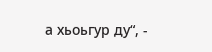а хьоьгур ду“, -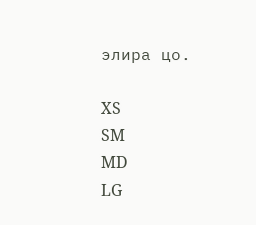элира цо.

XS
SM
MD
LG